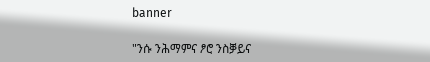banner

"ንሱ ንሕማምና ፆሮ ንስቓይና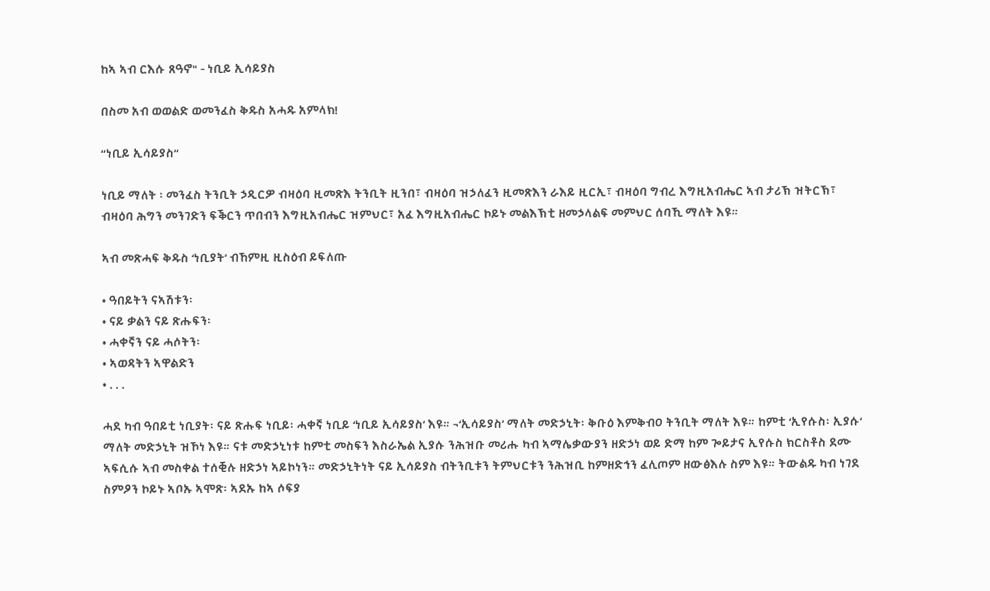ከኣ ኣብ ርእሱ ጸዓኖ" - ነቢይ ኢሳይያስ

በስመ አብ ወወልድ ወመንፈስ ቅዱስ አሓዱ አምላክ!

“ነቢይ ኢሳይያስ”

ነቢይ ማለት ፡ መንፈስ ትንቢት ኃዲርዎ ብዛዕባ ዚመጽእ ትንቢት ዚንበ፣ ብዛዕባ ዝኃለፈን ዚመጽእን ራእይ ዚርኢ፣ ብዛዕባ ግብረ እግዚአብሔር ኣብ ታሪኽ ዝትርኽ፣ ብዛዕባ ሕግን መንገድን ፍቕርን ጥበብን እግዚአብሔር ዝምህር፣ አፈ እግዚአብሔር ኮይኑ መልእኽቲ ዘመኃላልፍ መምህር ሰባኺ ማለት እዩ።

ኣብ መጽሓፍ ቅዱስ ‘ነቢያት’ ብኸምዚ ዚስዕብ ይፍለጡ

• ዓበይትን ናኣሽቱን፡
• ናይ ቃልን ናይ ጽሑፍን፡
• ሓቀኛን ናይ ሓሶትን፡
• ኣወዳትን ኣዋልድን
• . . .

ሓደ ካብ ዓበይቲ ነቢያት፡ ናይ ጽሑፍ ነቢይ፡ ሓቀኛ ነቢይ ‘ነቢይ ኢሳይያስ’ እዩ። ¬‘ኢሳይያስ’ ማለት መድኃኒት፡ ቅቡዕ እምቅብዐ ትንቢት ማለት እዩ። ከምቲ ‘ኢየሱስ፡ ኢያሱ’ ማለት መድኃኒት ዝኾነ እዩ። ናቱ መድኃኒነቱ ከምቲ መስፍን እስራኤል ኢያሱ ንሕዝቡ መሪሑ ካብ ኣማሌቃውያን ዘድኃነ ወይ ድማ ከም ጐይታና ኢየሱስ ክርስቶስ ደሙ ኣፍሲሱ ኣብ መስቀል ተሰቒሉ ዘድኃነ ኣይኮነን። መድኃኒትነት ናይ ኢሳይያስ ብትንቢቱን ትምህርቱን ንሕዝቢ ከምዘድኅን ፈሊጦም ዘውፅእሉ ስም እዩ። ትውልዱ ካብ ነገደ ስምዖን ኮይኑ ኣቦኡ ኣሞጽ፡ ኣደኡ ከኣ ሶፍያ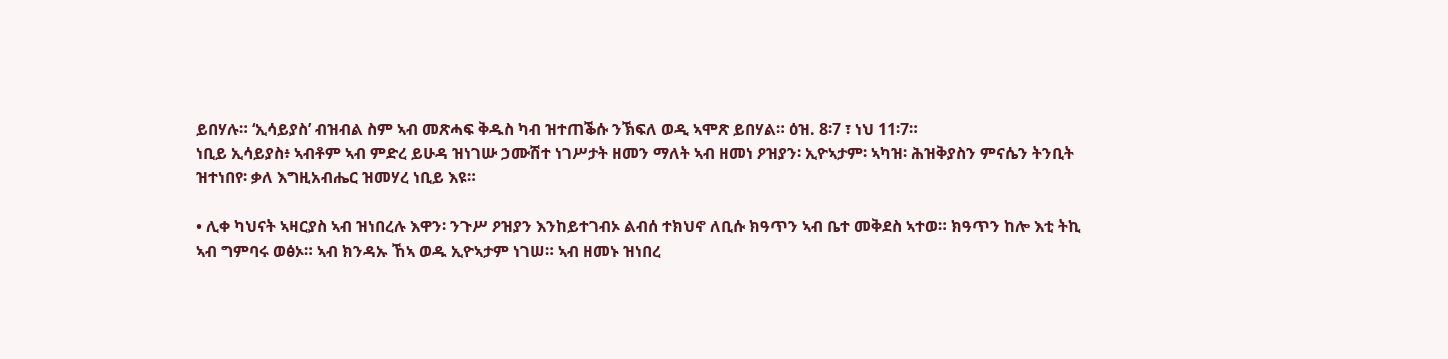ይበሃሉ። ‘ኢሳይያስ’ ብዝብል ስም ኣብ መጽሓፍ ቅዱስ ካብ ዝተጠቕሱ ንኽፍለ ወዲ ኣሞጽ ይበሃል። ዕዝ. 8፡7 ፣ ነህ 11፡7።
ነቢይ ኢሳይያስ፥ ኣብቶም ኣብ ምድረ ይሁዳ ዝነገሡ ኃሙሽተ ነገሥታት ዘመን ማለት ኣብ ዘመነ ዖዝያን፡ ኢዮኣታም፡ ኣካዝ፡ ሕዝቅያስን ምናሴን ትንቢት ዝተነበየ፡ ቃለ እግዚአብሔር ዝመሃረ ነቢይ እዩ።

• ሊቀ ካህናት ኣዛርያስ ኣብ ዝነበረሉ እዋን፡ ንጉሥ ዖዝያን እንከይተገብኦ ልብሰ ተክህኖ ለቢሱ ክዓጥን ኣብ ቤተ መቅደስ ኣተወ። ክዓጥን ከሎ እቲ ትኪ ኣብ ግምባሩ ወፅኦ። ኣብ ክንዳኡ ኸኣ ወዱ ኢዮኣታም ነገሠ። ኣብ ዘመኑ ዝነበረ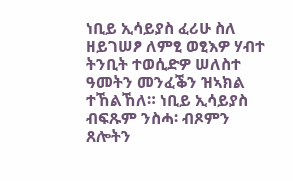ነቢይ ኢሳይያስ ፈሪሁ ስለ ዘይገሠፆ ለምፂ ወፂእዎ ሃብተ ትንቢት ተወሲድዎ ሠለስተ ዓመትን መንፈቕን ዝኣክል ተኸልኸለ። ነቢይ ኢሳይያስ ብፍጹም ንስሓ፡ ብጾምን ጸሎትን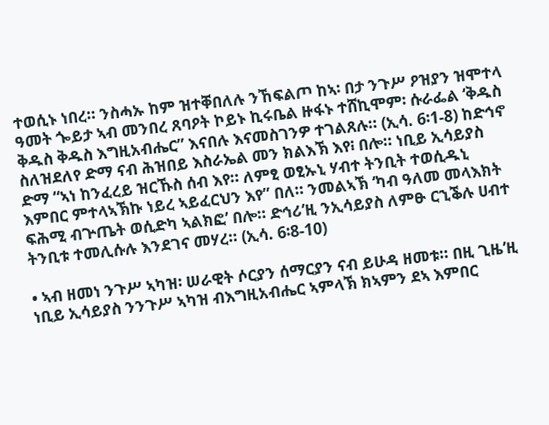ተወሲኑ ነበረ። ንስሓኡ ከም ዝተቐበለሉ ንኸፍልጦ ከኣ፡ በታ ንጉሥ ዖዝያን ዝሞተላ ዓመት ጐይታ ኣብ መንበረ ጸባዖት ኮይኑ ኪሩቤል ዙፋኑ ተሸኪሞም፡ ሱራፌል ‘ቅዱስ ቅዱስ ቅዱስ እግዚአብሔር” እናበሉ እናመስገንዎ ተገልጸሉ። (ኢሳ. 6፡1-8) ከድኅኖ ስለዝደለየ ድማ ናብ ሕዝበይ እስራኤል መን ክልእኽ እየ፧ በሎ። ነቢይ ኢሳይያስ ድማ “ኣነ ከንፈረይ ዝርኹስ ሰብ እየ። ለምፂ ወፂኡኒ ሃብተ ትንቢት ተወሲዱኒ እምበር ምተላኣኽኩ ነይረ ኣይፈርህን እየ” በለ። ንመልኣኽ ‘ካብ ዓለመ መላእክት ፍሕሚ ብጕጤት ወሲድካ ኣልክፎ’ በሎ። ድኅሪ’ዚ ንኢሳይያስ ለምፁ ርኂቕሉ ሀብተ ትንቢቱ ተመሊሱሉ እንደገና መሃረ። (ኢሳ. 6፡8-10)

• ኣብ ዘመነ ንጉሥ ኣካዝ፡ ሠራዊት ሶርያን ሰማርያን ናብ ይሁዳ ዘመቱ። በዚ ጊዜ’ዚ ነቢይ ኢሳይያስ ንንጉሥ ኣካዝ ብእግዚአብሔር ኣምላኽ ክኣምን ደኣ እምበር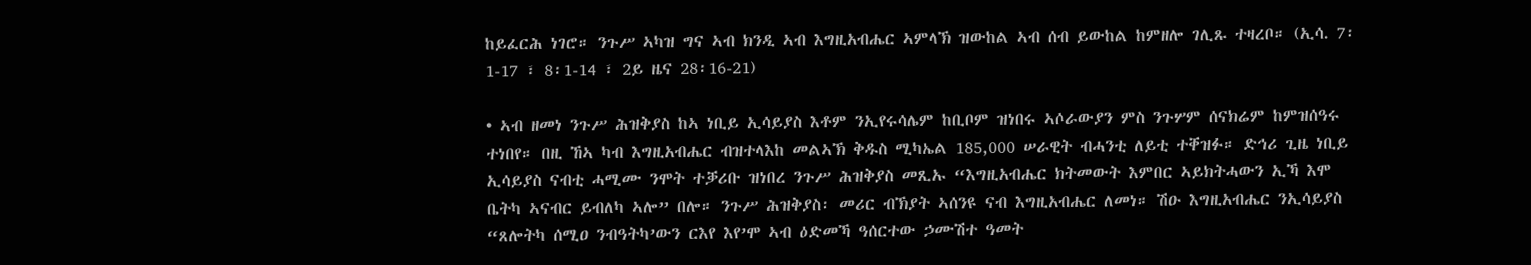ከይፈርሕ ነገሮ። ንጉሥ ኣካዝ ግና ኣብ ክንዲ ኣብ እግዚአብሔር ኣምላኽ ዝውከል ኣብ ሰብ ይውከል ከምዘሎ ገሊጹ ተዛረቦ። (ኢሳ. 7፡1-17 ፣ 8፡1-14 ፣ 2ይ ዜና 28፡16-21)

• ኣብ ዘመነ ንጉሥ ሕዝቅያስ ከኣ ነቢይ ኢሳይያስ እቶም ንኢየሩሳሌም ከቢቦም ዝነበሩ ኣሶራውያን ምስ ንጉሦም ሰናክሬም ከምዝሰዓሩ ተነበየ። በዚ ኸኣ ካብ እግዚአብሔር ብዝተላእከ መልኣኽ ቅዱስ ሚካኤል 185,000 ሠራዊት ብሓንቲ ለይቲ ተቐዝፉ። ድኅሪ ጊዜ ነቢይ ኢሳይያስ ናብቲ ሓሚሙ ንሞት ተቓሪቡ ዝነበረ ንጉሥ ሕዝቅያስ መጺኡ “እግዚአብሔር ክትመውት እምበር ኣይክትሓውን ኢኻ እሞ ቤትካ ኣናብር ይብለካ ኣሎ” በሎ። ንጉሥ ሕዝቅያስ፡ መሪር ብኽያት ኣሰንዩ ናብ እግዚአብሔር ለመነ። ሽዑ እግዚአብሔር ንኢሳይያስ “ጸሎትካ ሰሚዐ ንብዓትካ’ውን ርእየ እየ’ሞ ኣብ ዕድመኻ ዓሰርተው ኃሙሽተ ዓመት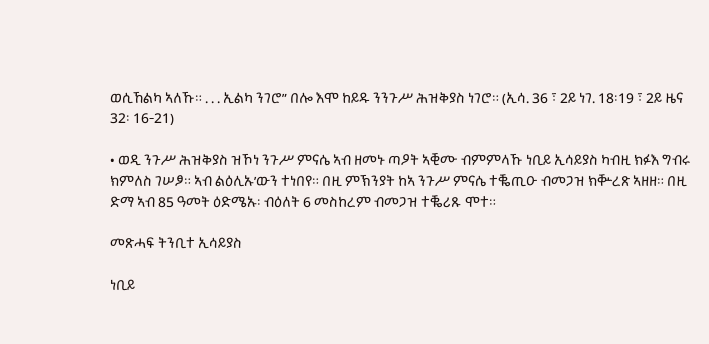ወሲኸልካ ኣለኹ። . . . ኢልካ ንገሮ” በሎ እሞ ከይዱ ንንጉሥ ሕዝቅያስ ነገሮ። (ኢሳ. 36 ፣ 2ይ ነገ. 18፡19 ፣ 2ይ ዜና 32፡ 16-21)

• ወዲ ንጉሥ ሕዝቅያስ ዝኾነ ንጉሥ ምናሴ ኣብ ዘመኑ ጣዖት ኣቒሙ ብምምላኹ ነቢይ ኢሳይያስ ካብዚ ክፉእ ግብሩ ክምለስ ገሠፆ። ኣብ ልዕሊኡ’ውን ተነበየ። በዚ ምኽንያት ከኣ ንጉሥ ምናሴ ተቘጢዑ ብመጋዝ ክቝረጽ ኣዘዘ። በዚ ድማ ኣብ 85 ዓመት ዕድሜኡ፡ ብዕለት 6 መስከረም ብመጋዝ ተቘሪጹ ሞተ።

መጽሓፍ ትንቢተ ኢሳይያስ

ነቢይ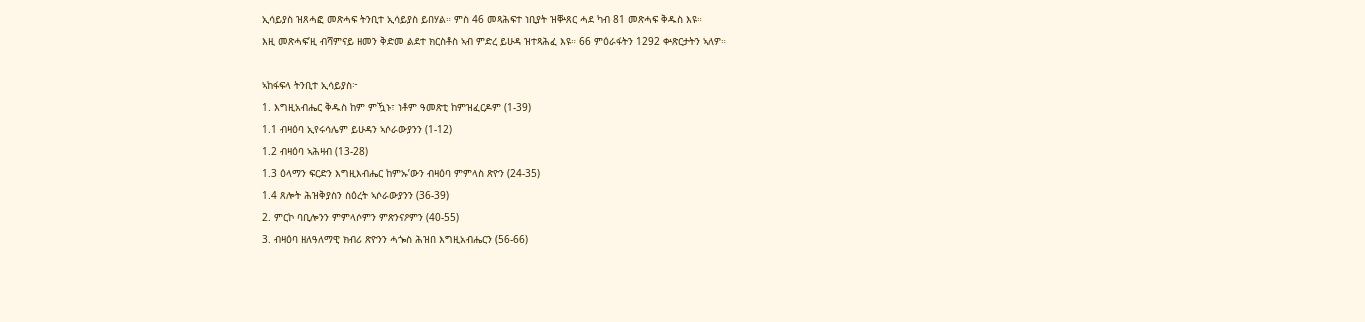ኢሳይያስ ዝጸሓፎ መጽሓፍ ትንቢተ ኢሳይያስ ይበሃል። ምስ 46 መጻሕፍተ ነቢያት ዝቝጸር ሓደ ካብ 81 መጽሓፍ ቅዱስ እዩ።
እዚ መጽሓፍ’ዚ ብሻምናይ ዘመን ቅድመ ልደተ ክርስቶስ ኣብ ምድረ ይሁዳ ዝተጻሕፈ እዩ። 66 ምዕራፋትን 1292 ቍጽርታትን ኣለዎ።

ኣከፋፍላ ትንቢተ ኢሳይያስ፦
1. እግዚአብሔር ቅዱስ ከም ምዃኑ፣ ነቶም ዓመጽቲ ከምዝፈርዶም (1-39)
1.1 ብዛዕባ ኢየሩሳሌም ይሁዳን ኣሶራውያንን (1-12)
1.2 ብዛዕባ ኣሕዛብ (13-28)
1.3 ዕላማን ፍርድን እግዚእብሔር ከምኡ’ውን ብዛዕባ ምምላስ ጽዮን (24-35)
1.4 ጸሎት ሕዝቅያስን ስዕረት ኣሶራውያንን (36-39)
2. ምርኮ ባቢሎንን ምምላሶምን ምጽንናዖምን (40-55)
3. ብዛዕባ ዘለዓለማዊ ክብሪ ጽዮንን ሓጐስ ሕዝበ እግዚአብሔርን (56-66)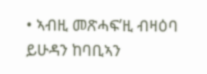• ኣብዚ መጽሓፍ’ዚ ብዛዕባ ይሁዳን ከባቢኣን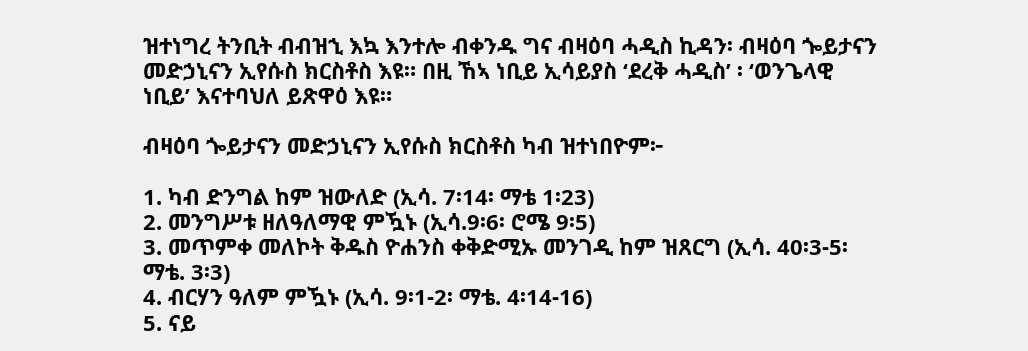ዝተነግረ ትንቢት ብብዝኂ እኳ እንተሎ ብቀንዱ ግና ብዛዕባ ሓዲስ ኪዳን፡ ብዛዕባ ጐይታናን መድኃኒናን ኢየሱስ ክርስቶስ እዩ። በዚ ኸኣ ነቢይ ኢሳይያስ ‘ደረቅ ሓዲስ’ ፡ ‘ወንጌላዊ ነቢይ’ እናተባህለ ይጽዋዕ እዩ።

ብዛዕባ ጐይታናን መድኃኒናን ኢየሱስ ክርስቶስ ካብ ዝተነበዮም፦

1. ካብ ድንግል ከም ዝውለድ (ኢሳ. 7፡14፡ ማቴ 1፡23)
2. መንግሥቱ ዘለዓለማዊ ምዃኑ (ኢሳ.9፡6፡ ሮሜ 9፡5)
3. መጥምቀ መለኮት ቅዱስ ዮሐንስ ቀቅድሚኡ መንገዲ ከም ዝጸርግ (ኢሳ. 40፡3-5፡ ማቴ. 3፡3)
4. ብርሃን ዓለም ምዃኑ (ኢሳ. 9፡1-2፡ ማቴ. 4፡14-16)
5. ናይ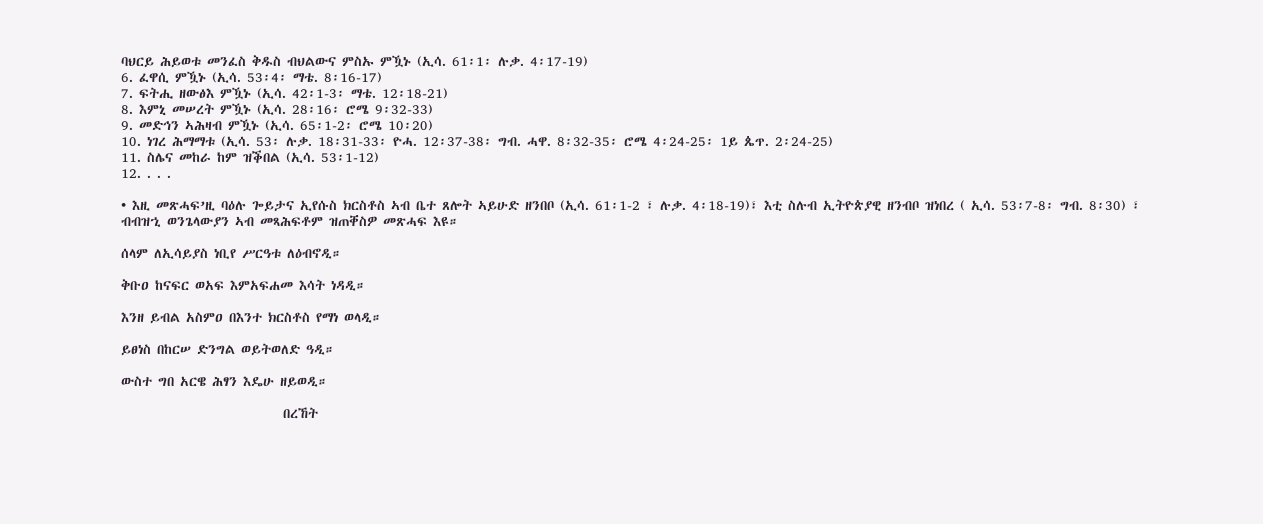ባህርይ ሕይወቱ መንፈስ ቅዱስ ብህልውና ምስኡ ምዃኑ (ኢሳ. 61፡1፡ ሉቃ. 4፡17-19)
6. ፈዋሲ ምዃኑ (ኢሳ. 53፡4፡ ማቴ. 8፡16-17)
7. ፍትሒ ዘውፅእ ምዃኑ (ኢሳ. 42፡1-3፡ ማቴ. 12፡18-21)
8. እምኒ መሠረት ምዃኑ (ኢሳ. 28፡16፡ ሮሜ 9፡32-33)
9. መድኅን ኣሕዛብ ምዃኑ (ኢሳ. 65፡1-2፡ ሮሜ 10፡20)
10. ነገረ ሕማማቱ (ኢሳ. 53፡ ሉቃ. 18፡31-33፡ ዮሓ. 12፡37-38፡ ግብ. ሓዋ. 8፡32-35፡ ሮሜ 4፡24-25፡ 1ይ ጴጥ. 2፡24-25)
11. ስሌና መከራ ከም ዝቕበል (ኢሳ. 53፡1-12)
12. . . .

• እዚ መጽሓፍ’ዚ ባዕሉ ጐይታና ኢየሱስ ክርስቶስ ኣብ ቤተ ጸሎት ኣይሁድ ዘንበቦ (ኢሳ. 61፡1-2 ፣ ሉቃ. 4፡18-19)፣ እቲ ስሉብ ኢትዮጵያዊ ዘንብቦ ዝነበረ ( ኢሳ. 53፡7-8፡ ግብ. 8፡30) ፣ ብብዝኂ ወንጌላውያን ኣብ መጻሕፍቶም ዝጠቐስዎ መጽሓፍ እዩ።

ሰላም ለኢሳይያስ ነቢየ ሥርዓቱ ለዕብኖዲ።

ቅቡዐ ከናፍር ወአፍ እምአፍሐመ እሳት ነዳዲ።

እንዘ ይብል አስምዐ በእንተ ክርስቶስ የማነ ወላዲ።

ይፀነስ በከርሠ ድንግል ወይትወለድ ዓዲ።

ውስተ ግበ አርዌ ሕፃን እዴሁ ዘይወዲ።

                           በረኸት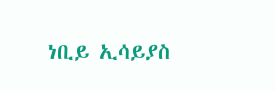ነቢይ ኢሳይያስ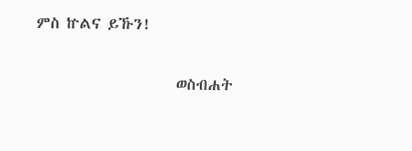ምስ ኵልና ይኹን!

                    ወስብሐት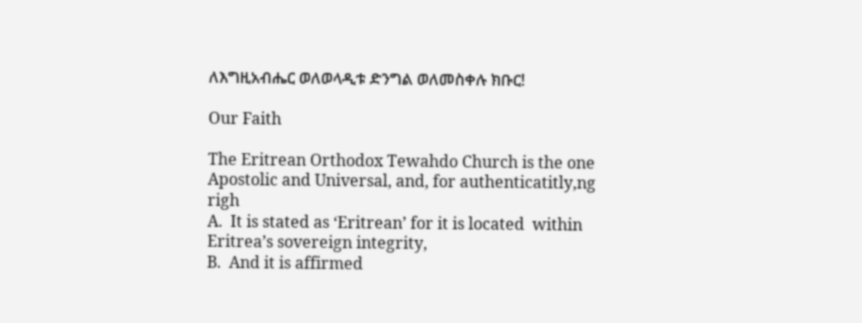ለእግዚአብሔር ወለወላዲቱ ድንግል ወለመስቀሉ ክቡር!

Our Faith

The Eritrean Orthodox Tewahdo Church is the one Apostolic and Universal, and, for authenticatitly,ng righ
A.  It is stated as ‘Eritrean’ for it is located  within Eritrea’s sovereign integrity,
B.  And it is affirmed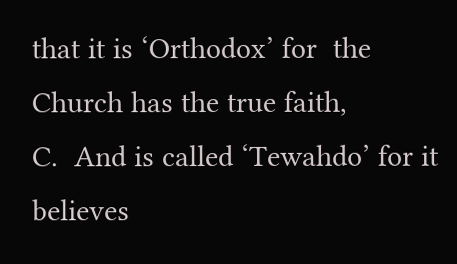that it is ‘Orthodox’ for  the Church has the true faith,
C.  And is called ‘Tewahdo’ for it believes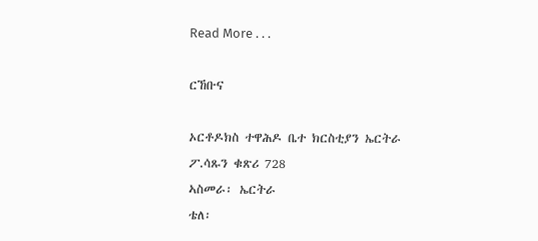Read More . . .

ርኸቡና

ኦርቶዶክስ ተዋሕዶ ቤተ ክርስቲያን ኤርትራ
ፖ.ሳጹን ቁጽሪ 728
ኣስመራ፡ ኤርትራ
ቴለ፡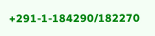+291-1-184290/182270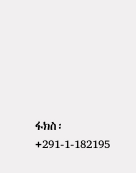ፋክስ፡ +291-1-182195